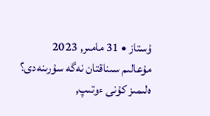ۇستاز • 31 مامىر, 2023
مۇعالىم سىناقتان نەگە سۇرىنەدى؟
ەلىمىز كۇنى ءوتىپ,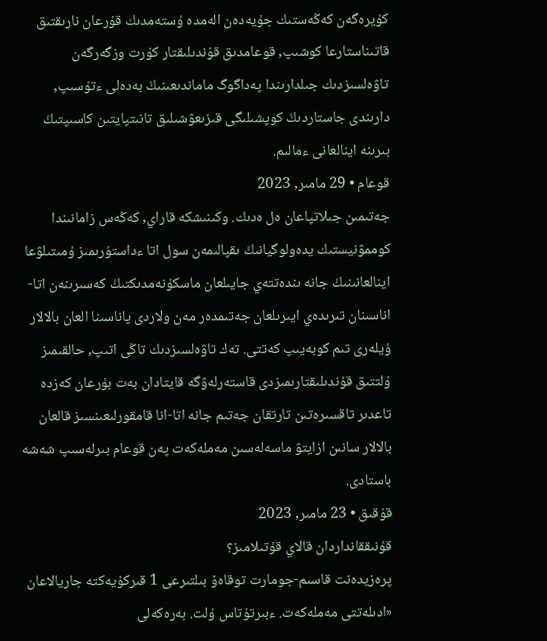كۇيرەگەن كەڭەستىك جۇيەدەن الەمدە ۇستەمدىك قۇرعان نارىقتىق قاتىناستارعا كوشىپ, قوعامدىق قۇندىلىقتار كۇرت وزگەرگەن تاۋەلسىزدىك جىلدارىندا پەداگوگ ماماندىعىنىڭ بەدەلى ءتۇسىپ, دارىندى جاستاردىڭ كوپشىلىگى قىزىعۋشىلىق تانىتپايتىن كاسىپتىڭ بىرىنە اينالعانى ءمالىم.
قوعام • 29 مامىر, 2023
جەتىمىن جىلاتپاعان ەل ەدىك. وكىنىشكە قاراي, كەڭەس زامانىندا كوممۋنيستىك يدەولوگيانىڭ ىقپالىمەن سول اتا ءداستۇرىمىز ۇمىتىلۋعا اينالعانىنىڭ جانە ىندەتتەي جايىلعان ماسكۇنەمدىكتىڭ كەسىرىنەن اتا-اناسىنان تىرىدەي ايىرىلعان جەتىمدەر مەن ولاردى پاناسىنا العان بالالار ۇيلەرى تىم كوبەيىپ كەتتى. تەك تاۋەلسىزدىك تاڭى اتىپ, حالقىمىز ۇلتتىق قۇندىلىقتارىمىزدى قاستەرلەۋگە قايتادان بەت بۇرعان كەزدە تاعدىر تاقسىرەتىن تارتقان جەتىم جانە اتا-انا قامقورلىعىنسىز قالعان بالالار سانىن ازايتۋ ماسەلەسىن مەملەكەت پەن قوعام بىرلەسىپ شەشە باستادى.
قۇقىق • 23 مامىر, 2023
قۇنىققانداردان قالاي قۇتىلامىز؟
پرەزيدەنت قاسىم-جومارت توقاەۆ بىلتىرعى 1 قىركۇيەكتە جاريالاعان «ادىلەتتى مەملەكەت. ءبىرتۇتاس ۇلت. بەرەكەلى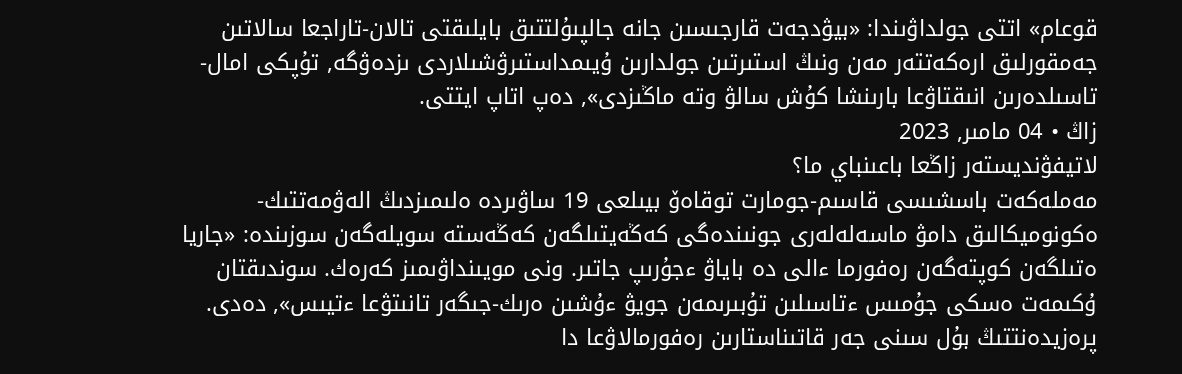قوعام» اتتى جولداۋىندا: «بيۋدجەت قارجىسىن جانە جالپىۇلتتىق بايلىقتى تالان-تاراجعا سالاتىن جەمقورلىق ارەكەتتەر مەن ونىڭ استىرتىن جولدارىن ۇيىمداستىرۋشىلاردى ىزدەۋگە, تۇپكى امال-تاسىلدەرىن انىقتاۋعا بارىنشا كۇش سالۋ وتە ماڭىزدى», دەپ اتاپ ايتتى.
زاڭ • 04 مامىر, 2023
لاتيفۋنديستەر زاڭعا باعىنباي ما؟
مەملەكەت باسشىسى قاسىم-جومارت توقاەۆ بيىلعى 19 ساۋىردە ەلىمىزدىڭ الەۋمەتتىك-ەكونوميكالىق دامۋ ماسەلەلەرى جونىندەگى كەڭەيتىلگەن كەڭەستە سويلەگەن سوزىندە: «جاريا ەتىلگەن كوپتەگەن رەفورما ءالى دە باياۋ ءجۇرىپ جاتىر. ونى مويىنداۋىمىز كەرەك. سوندىقتان ۇكىمەت ەسكى جۇمىس ءتاسىلىن تۇبىرىمەن جويۋ ءۇشىن ەرىك-جىگەر تانىتۋعا ءتيىس», دەدى. پرەزيدەنتتىڭ بۇل سىنى جەر قاتىناستارىن رەفورمالاۋعا دا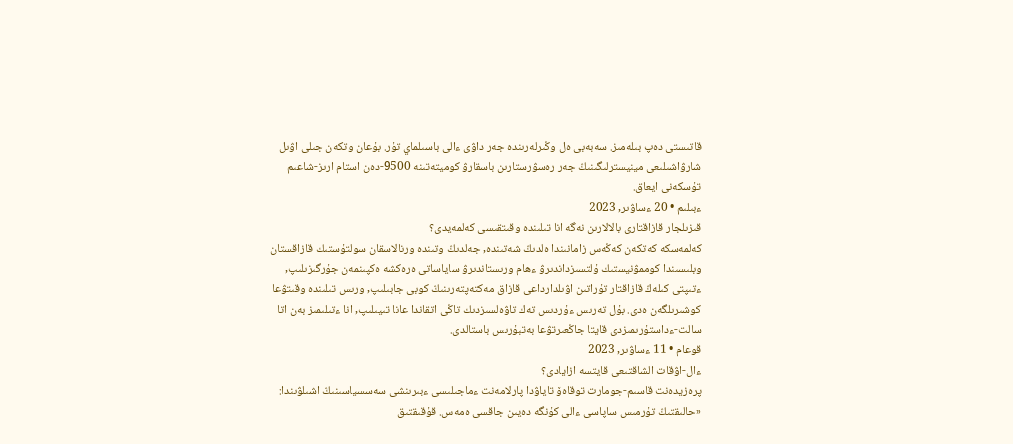قاتىستى دەپ بىلەمىز. سەبەبى ەل وڭىرلەرىندە جەر داۋى ءالى باسىلماي تۇر. بۇعان وتكەن جىلى اۋىل شارۋاشىلىعى مينيسترلىگىنىڭ جەر رەسۋرستارىن باسقارۋ كوميتەتىنە 9500-دەن استام ارىز-شاعىم تۇسكەنى ايعاق.
ءبىلىم • 20 ءساۋىر, 2023
قىزىلجار قازاقتارى بالالارىن نەگە انا تىلىندە وقىتقىسى كەلمەيدى؟
كەلمەسكە كەتكەن كەڭەس زامانىندا ەلدىڭ شەتىندە, جەلدىڭ وتىندە ورنالاسقان سولتۇستىك قازاقستان وبلىسىندا كوممۋنيستىك ۇلتسىزداندىرۋ ءھام ورىستاندىرۋ ساياساتى ەرەكشە ەكپىنمەن جۇرگىزىلىپ, ءتىپتى كىلەڭ قازاقتار تۇراتىن اۋىلدارداعى قازاق مەكتەپتەرىنىڭ كوبى جابىلىپ, ورىس تىلىندە وقىتۋعا كوشىرىلگەن ەدى. بۇل تەرىس ءۇردىس تەك تاۋەلسىزدىك تاڭى اتقاندا عانا تىيىلىپ, انا ءتىلىمىز بەن اتا سالت-ءداستۇرىمىزدى قايتا جاڭعىرتۋعا بەتبۇرىس باستالدى.
قوعام • 11 ءساۋىر, 2023
ءال-اۋقات الشاقتىعى قايتسە ازايادى؟
پرەزيدەنت قاسىم-جومارت توقاەۆ تاياۋدا پارلامەنت ءماجىلىسى ءبىرىنشى سەسسياسىنىڭ اشىلۋىندا: «حالىقتىڭ تۇرمىس ساپاسى ءالى كۇنگە دەيىن جاقسى ەمەس. قۇقىقتىق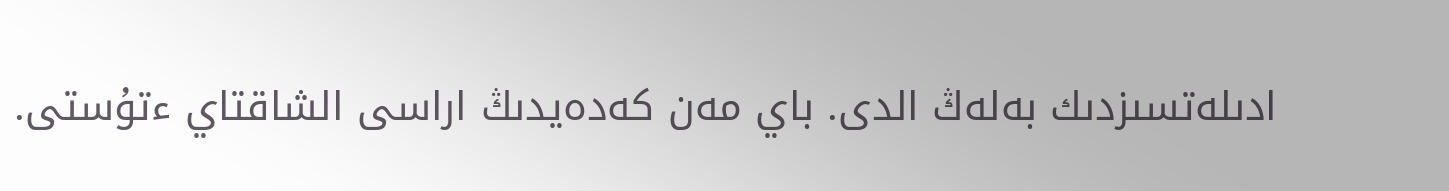ادىلەتسىزدىك بەلەڭ الدى. باي مەن كەدەيدىڭ اراسى الشاقتاي ءتۇستى.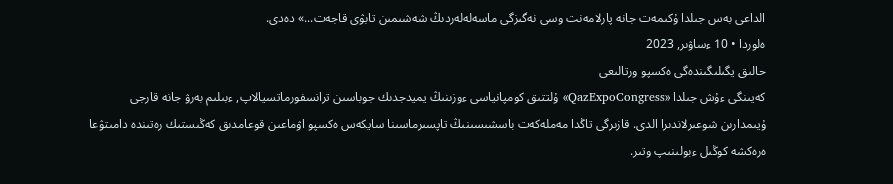الداعى بەس جىلدا ۇكىمەت جانە پارلامەنت وسى نەگىزگى ماسەلەلەردىڭ شەشىمىن تابۋى قاجەت...» دەدى.
ەلوردا • 10 ءساۋىر, 2023
حالىق يگىلىگىندەگى ەكسپو ورتالىعى
كەيىنگى ءۇش جىلدا «QazExpoCongress» ۇلتتىق كومپانياسى ءوزىنىڭ يميدجدىك جوباسىن ترانسفورماتسيالاپ, ءبىلىم بەرۋ جانە قارجى ۇيىمدارىن شوعىرلاندىرا الدى. قازىرگى تاڭدا مەملەكەت باسشىسىنىڭ تاپسىرماسىنا سايكەس ەكسپو اۋماعىن قوعامدىق كەڭىستىك رەتىندە دامىتۋعا ەرەكشە كوڭىل ءبولىنىپ وتىر.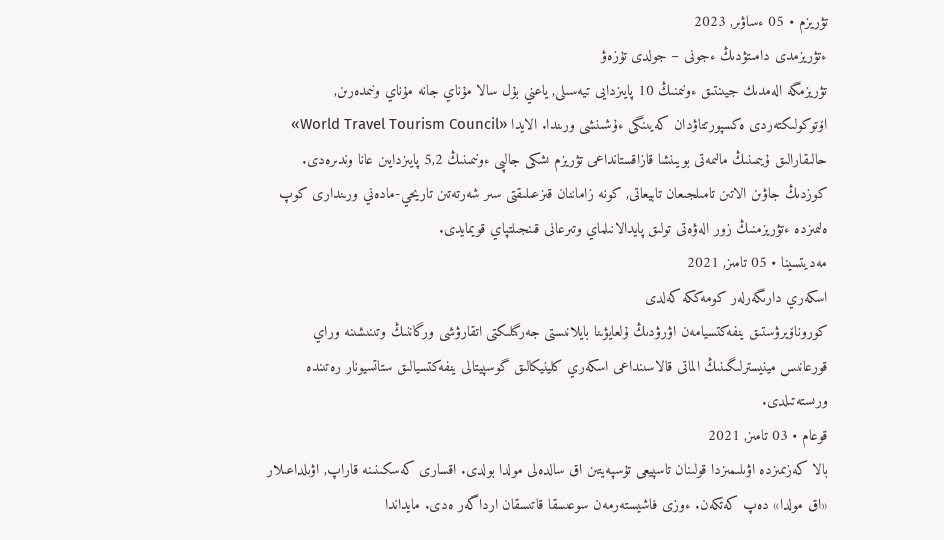تۋريزم • 05 ءساۋىر, 2023
ءتۋريزمدى دامىتۋدىڭ ءجونى – جولدى تۇزەۋ
تۋريزمگە الەمدىك جيىنتىق ءونىمنىڭ 10 پايىزدايى تيەسىلى, ياعني بۇل سالا مۇناي جانە مۇناي ونىمدەرىن, اۆتوكولىكتەردى ەكسپورتتاۋدان كەيىنگى ءۇشىنشى ورىندا. الايدا «World Travel Tourism Council» حالىقارالىق ۇيىمىنىڭ مالىمەتى بويىنشا قازاقستانداعى تۋريزم ىشكى جالپى ءونىمىنىڭ 5,2 پايىزدايىن عانا وندىرەدى. كوزدىڭ جاۋىن الاتىن تامىلجىعان تابيعاتى, كونە زاماننان قىزعىلىقتى سىر شەرتەتىن تاريحي-مادەني ورىندارى كوپ ەلىمىزدە ءتۋريزمنىڭ زور الەۋەتى تولىق پايدالانىلماي وتىرعانى قىنجىلتپاي قويمايدى.
مەديتسينا • 05 تامىز, 2021
اسكەري دارىگەرلەر كومەككە كەلدى
كوروناۆيرۋستىق ينفەكتسيامەن اۋرۋدىڭ ۇلعايۋىنا بايلانىستى جەرگىلىكتى اتقارۋشى ورگاننىڭ وتىنىشىنە وراي قورعانىس مينيسترلىگىنىڭ الماتى قالاسىنداعى اسكەري كلينيكالىق گوسپيتالى ينفەكتسيالىق ستاتسيونار رەتىندە ورىستەتىلدى.
قوعام • 03 تامىز, 2021
بالا كەزىمىزدە اۋىلىمىزدا قولىنان تاسپيعى تۇسپەيتىن اق سالدەلى مولدا بولدى. اقسارى كەسكىنىنە قاراپ, اۋىلداعىلار «اق مولدا» دەپ كەتكەن. ءوزى فاشيستەرمەن سوعىسقا قاتىسقان ارداگەر ەدى. مايداندا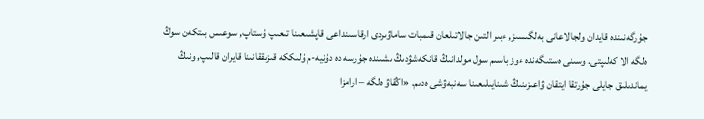جۇرگەنىندە قايدان ولجالاعانى بەلگىسىز, ءبىر التىن جالاتىلعان قىمبات ساماۋىردى ارقاسىنداعى قاپشىعىنا تىعىپ ۇستاپ, سوعىس بىتكەن سوڭ ەلگە الا كەلىپتى. وسىنى ەستىگەندە ءوز باسىم سول مولدانىڭ قانكەشۋدىڭ ىشىندە جۇرسە دە دۇنيە-م ۇلىككە قىزىققانىنا قايران قالىپ, ونىڭ يماندىلىق جايلى جۇرتقا ايتقان ۋاعىزىنىڭ شىنايىلىعىنا سەنبەۋشى ەدىم. «اڭقاۋ ەلگە – ارامزا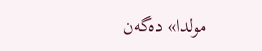مولدا» دەگەن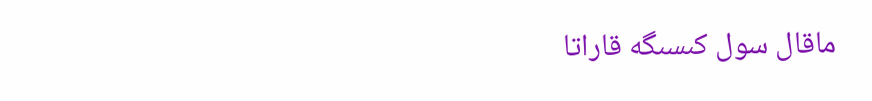ماقال سول كىسىگە قاراتا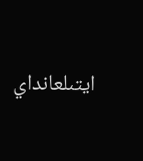ايتىلعانداي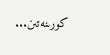كورىنەتىن...